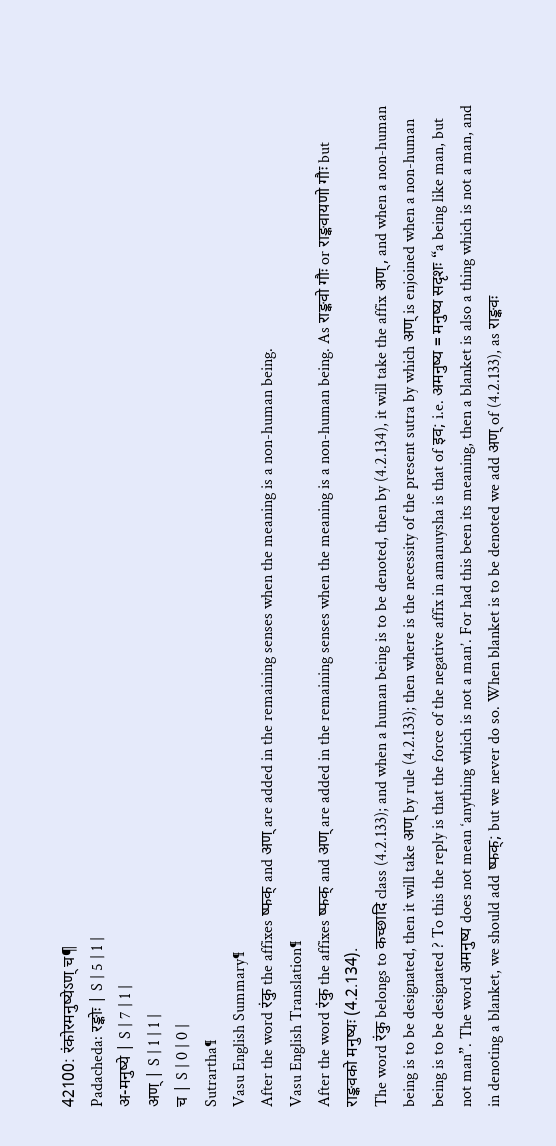42100: रंकोरमनुष्येऽण् च¶
Padacheda: रङ्कोः | S | 5 | 1 |
अ-मनुष्ये | S | 7 | 1 |
अण् | S | 1 | 1 |
च | S | 0 | 0 |
Sutrartha¶
Vasu English Summary¶
After the word रंकु the affixes ष्फक् and अण् are added in the remaining senses when the meaning is a non-human being.
Vasu English Translation¶
After the word रंकु the affixes ष्फक् and अण् are added in the remaining senses when the meaning is a non-human being. As राङ्कवो गौः or राङ्कवायणो गौः but राङ्कवको मनुष्यः (4.2.134).
The word रंकु belongs to कच्छादि class (4.2.133); and when a human being is to be denoted, then by (4.2.134), it will take the affix अण्, and when a non-human being is to be designated, then it will take अण् by rule (4.2.133); then where is the necessity of the present sutra by which अण् is enjoined when a non-human being is to be designated ? To this the reply is that the force of the negative affix in amanuysha is that of इव; i.e. अमनुष्य = मनुष्य सदृशः “a being like man, but not man”. The word अमनुष्य does not mean ‘anything which is not a man’. For had this been its meaning, then a blanket is also a thing which is not a man, and in denoting a blanket, we should add ष्फक्; but we never do so. When blanket is to be denoted we add अण् of (4.2.133), as राङ्कवः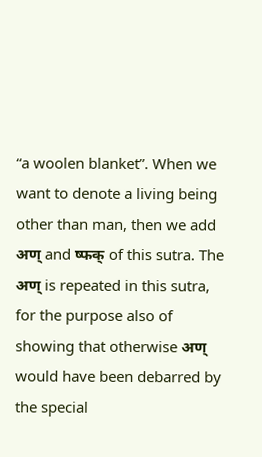“a woolen blanket”. When we want to denote a living being other than man, then we add अण् and ष्फक् of this sutra. The अण् is repeated in this sutra, for the purpose also of showing that otherwise अण् would have been debarred by the special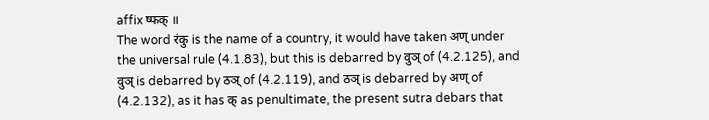affix ष्फक् ॥
The word रंकु is the name of a country, it would have taken अण् under the universal rule (4.1.83), but this is debarred by वुञ् of (4.2.125), and वुञ् is debarred by ठञ् of (4.2.119), and ठञ् is debarred by अण् of (4.2.132), as it has क् as penultimate, the present sutra debars that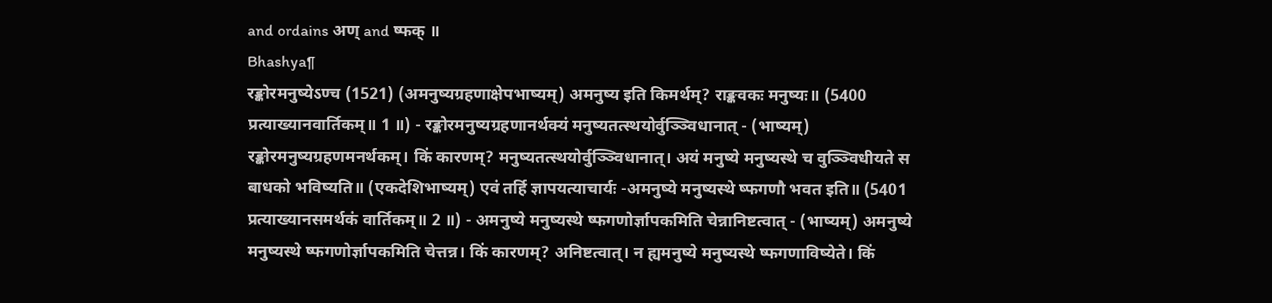and ordains अण् and ष्फक् ॥
Bhashya¶
रङ्कोरमनुष्येऽण्च (1521) (अमनुष्यग्रहणाक्षेपभाष्यम्) अमनुष्य इति किमर्थम्? राङ्कवकः मनुष्यः॥ (5400 प्रत्याख्यानवार्तिकम्॥ 1 ॥) - रङ्कोरमनुष्यग्रहणानर्थक्यं मनुष्यतत्स्थयोर्वुञ्ञ्विधानात् - (भाष्यम्) रङ्कोरमनुष्यग्रहणमनर्थकम्। किं कारणम्? मनुष्यतत्स्थयोर्वुञ्ञ्विधानात्। अयं मनुष्ये मनुष्यस्थे च वुञ्ञ्विधीयते स बाधको भविष्यति॥ (एकदेशिभाष्यम्) एवं तर्हि ज्ञापयत्याचार्यः -अमनुष्ये मनुष्यस्थे ष्फगणौ भवत इति॥ (5401 प्रत्याख्यानसमर्थकं वार्तिकम्॥ 2 ॥) - अमनुष्ये मनुष्यस्थे ष्फगणोर्ज्ञापकमिति चेन्नानिष्टत्वात् - (भाष्यम्) अमनुष्ये मनुष्यस्थे ष्फगणोर्ज्ञापकमिति चेत्तन्न। किं कारणम्? अनिष्टत्वात्। न ह्यमनुष्ये मनुष्यस्थे ष्फगणाविष्येते। किं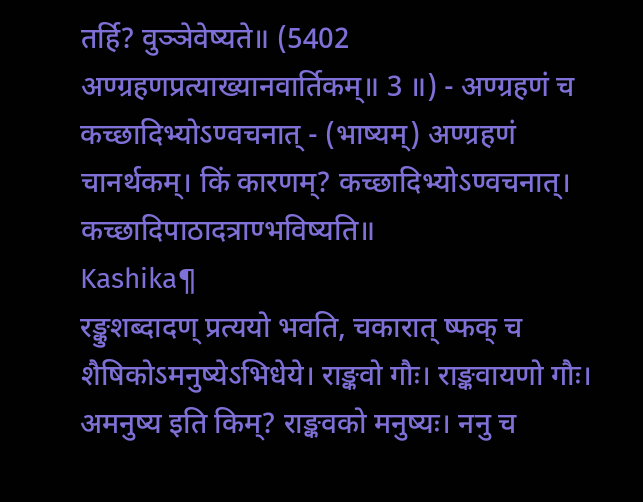तर्हि? वुञ्ञेवेष्यते॥ (5402 अण्ग्रहणप्रत्याख्यानवार्तिकम्॥ 3 ॥) - अण्ग्रहणं च कच्छादिभ्योऽण्वचनात् - (भाष्यम्) अण्ग्रहणं चानर्थकम्। किं कारणम्? कच्छादिभ्योऽण्वचनात्। कच्छादिपाठादत्राण्भविष्यति॥
Kashika¶
रङ्कुशब्दादण् प्रत्ययो भवति, चकारात् ष्फक् च शैषिकोऽमनुष्येऽभिधेये। राङ्कवो गौः। राङ्कवायणो गौः। अमनुष्य इति किम्? राङ्कवको मनुष्यः। ननु च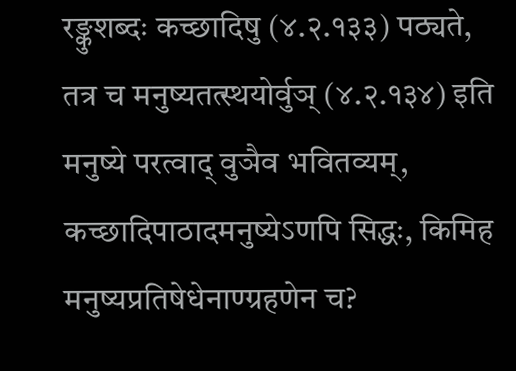रङ्कुशब्दः कच्छादिषु (४.२.१३३) पठ्यते, तत्र च मनुष्यतत्स्थयोर्वुञ् (४.२.१३४) इति मनुष्ये परत्वाद् वुञैव भवितव्यम्, कच्छादिपाठादमनुष्येऽणपि सिद्धः, किमिह मनुष्यप्रतिषेधेनाण्ग्रहणेन च?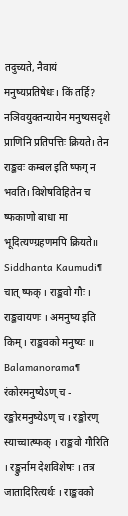तदुच्यते, नैवायं मनुष्यप्रतिषेधः। किं तर्हि? नञिवयुक्तन्यायेन मनुष्यसदृशे प्राणिनि प्रतिपत्तिः क्रियते। तेन राङ्कवः कम्बल इति ष्फग् न भवति। विशेषविहितेन च ष्फकाणो बाधा मा भूदित्यण्ग्रहणमपि क्रियते॥
Siddhanta Kaumudi¶
चात् ष्फक् । राङ्कवो गौः । राङ्कवायणः । अमनुष्य इति किम् । राङ्कवको मनुष्यः ॥
Balamanorama¶
रंकोरमनुष्येऽण् च - रङ्कोरमनुष्येऽण् च । रङ्कोरण् स्याच्चात्ष्फक् । राङ्कवो गौरिति । रङ्कुर्नाम देशविशेषः । तत्र जातादिरित्यर्थः । राङ्कवको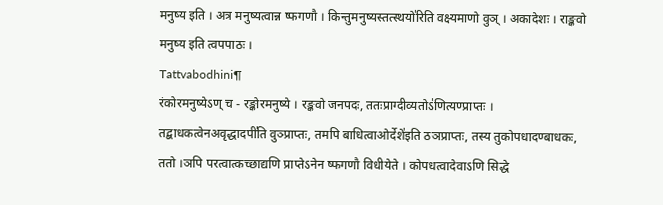मनुष्य इति । अत्र मनुष्यत्वान्न ष्फगणौ । किन्तुमनुष्यस्तत्स्थयो॑रिति वक्ष्यमाणो वुञ् । अकादेशः । राङ्कवो मनुष्य इति त्वपपाठः ।
Tattvabodhini¶
रंकोरमनुष्येऽण् च - रङ्कोरमनुष्ये । रङ्कवो जनपदः, ततःप्राग्दीव्यतोऽ॑णित्यण्प्राप्तः । तद्बाधकत्वेनअवृद्धादपी॑ति वुञ्प्राप्तः, तमपि बाधित्वाओर्देशे॑इति ठञप्राप्तः, तस्य तुकोपधादण्बाधकः, ततो ।ञपि परत्वात्कच्छाद्यणि प्राप्तेऽनेन ष्फगणौ विधीयेते । कोपधत्वादेवाऽणि सिद्धे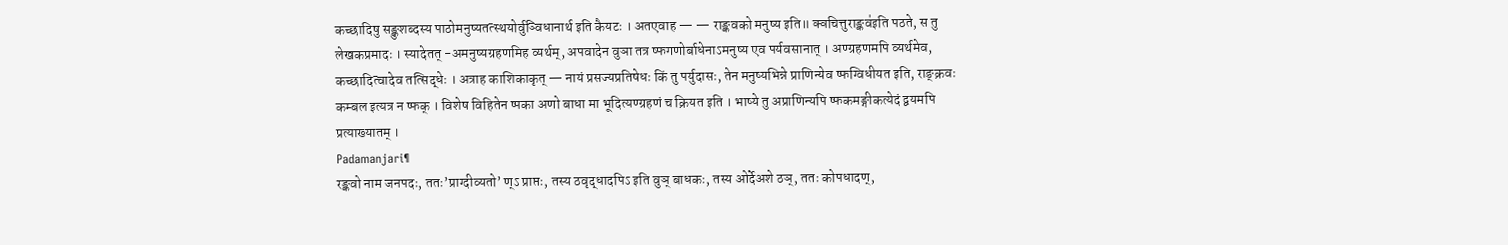कच्छादिषु सङ्कुशब्दस्य पाठोमनुष्यतत्स्थयोर्वुञ्विधानार्थ इति कैयटः । अतएवाह — — राङ्कवको मनुष्य इति॥ क्वचित्तुराङ्कव॑इति पठते, स तु लेखकप्रमादः । स्यादेतत् -अमनुष्यग्रहणमिह व्यर्थम्, अपवादेन वुञा तत्र ष्फगणोर्बाधेनाऽमनुष्य एव पर्यवसानात् । अण्ग्रहणमपि व्यर्थमेव, कच्छादित्वादेव तत्सिद्धेः । अत्राह काशिकाकृत् — नायं प्रसज्यप्रतिषेधः किं तु पर्युदासः, तेन मनुष्यभिन्ने प्राणिन्येव ष्फग्विधीयत इति, राङ्क्रवः कम्बल इत्यत्र न ष्फक् । विशेष विहितेन ष्पका अणो बाधा मा भूदित्यण्ग्रहणं च क्रियत इति । भाष्ये तु अप्राणिन्यपि ष्फकमङ्गीकत्येदं द्वयमपि प्रत्याख्यातम् ।
Padamanjari¶
रङ्कवो नाम जनपदः, ततः’प्राग्दीव्यतो’ ण्ऽ प्राप्तः, तस्य ठवृद्धादपिऽ इति वुञ् बाधकः, तस्य ओर्देअशे ठञ्, ततः कोपधादण्,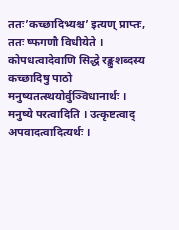ततः’कच्छादिभ्यश्च’ इत्यण् प्राप्तः, ततः ष्फगणौ विधीयेते । कोपधत्वादेवाणि सिद्धे रङ्कुशब्दस्य कच्छादिषु पाठो मनुष्यतत्स्थयोर्वुञ्विधानार्थः । मनुष्ये परत्वादिति । उत्कृष्टत्वाद् अपवादत्वादित्यर्थः ।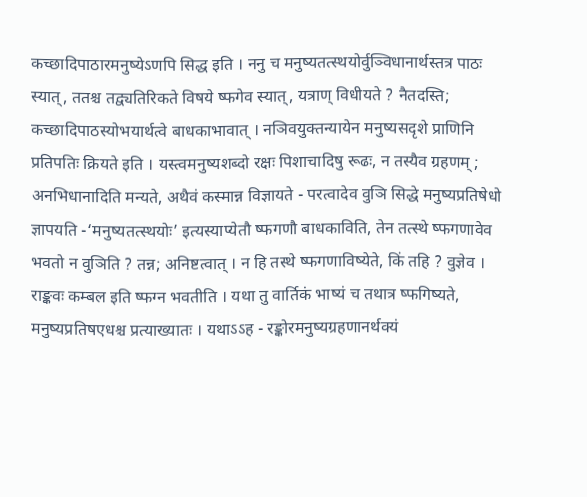कच्छादिपाठारमनुष्येऽणपि सिद्ध इति । ननु च मनुष्यतत्स्थयोर्वुञ्विधानार्थस्तत्र पाठः स्यात्, ततश्च तद्व्यतिरिकते विषये ष्फगेव स्यात्, यत्राण् विधीयते ? नैतदस्ति; कच्छादिपाठस्योभयार्थत्वे बाधकाभावात् । नञिवयुक्तन्यायेन मनुष्यसदृशे प्राणिनि प्रतिपतिः क्रियते इति । यस्त्वमनुष्यशब्दो रक्षः पिशाचादिषु रूढः, न तस्यैव ग्रहणम् ; अनभिधानादिति मन्यते, अथैवं कस्मान्न विज्ञायते - परत्वादेव वुञि सिद्धे मनुष्यप्रतिषेधो ज्ञापयति -‘मनुष्यतत्स्थयोः’ इत्यस्याप्येतौ ष्फगणौ बाधकाविति, तेन तत्स्थे ष्फगणावेव भवतो न वुञिति ? तन्न; अनिष्टत्वात् । न हि तस्थे ष्फगणाविष्येते, किं तहि ? वुज्ञेव । राङ्कवः कम्बल इति ष्फग्न भवतीति । यथा तु वार्तिकं भाष्यं च तथात्र ष्फगिष्यते, मनुष्यप्रतिषएधश्च प्रत्याख्यातः । यथाऽऽह - रङ्कोरमनुष्यग्रहणानर्थक्यं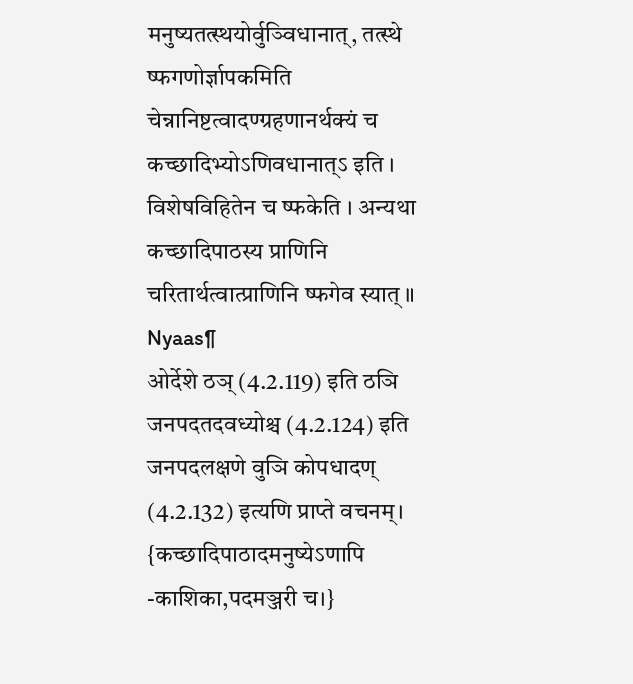मनुष्यतत्स्थयोर्वुञ्विधानात्, तत्स्थे ष्फगणोर्ज्ञापकमिति चेन्नानिष्टत्वादण्ग्रहणानर्थक्यं च कच्छादिभ्योऽणिवधानात्ऽ इति । विशेषविहितेन च ष्फकेति । अन्यथा कच्छादिपाठस्य प्राणिनि चरितार्थत्वात्प्राणिनि ष्फगेव स्यात् ॥
Nyaas¶
ओर्देशे ठञ् (4.2.119) इति ठञि जनपदतदवध्योश्च (4.2.124) इति जनपदलक्षणे वुञि कोपधादण् (4.2.132) इत्यणि प्राप्ते वचनम्। {कच्छादिपाठादमनुष्येऽणापि -काशिका,पदमञ्जरी च।}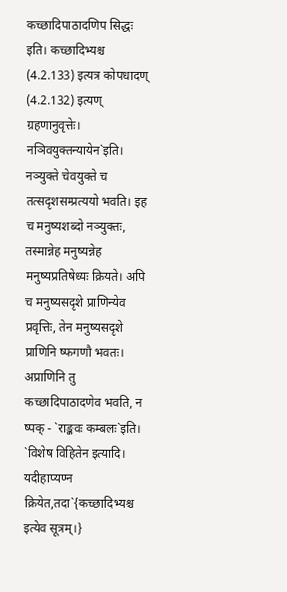कच्छादिपाठादणिप सिद्धः इति। कच्छादिभ्यश्च (4.2.133) इत्यत्र कोपधादण् (4.2.132) इत्यण् ग्रहणानुवृत्तेः। नञिवयुक्तन्यायेन`इति। नञ्युक्ते चेवयुक्ते च तत्सदृशसम्प्रत्ययो भवति। इह च मनुष्यशब्दो नञ्युक्तः, तस्मान्नेह मनुष्यन्नेह मनुष्यप्रतिषेध्यः क्रियते। अपि च मनुष्यसदृशे प्राणिन्येव प्रवृत्तिः, तेन मनुष्यसदृशे प्राणिनि ष्फगणौ भवतः। अप्राणिनि तु कच्छादिपाठादणेव भवति, न ष्पक् - `राङ्कवः कम्बलः`इति। `विशेष विहितेन इत्यादि। यदीहाप्यण्न क्रियेत,तदा`{कच्छादिभ्यश्च इत्येव सूत्रम्।}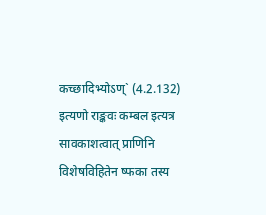कच्छादिभ्योऽण्` (4.2.132) इत्यणो राङ्कवः कम्बल इत्यत्र सावकाशत्वात् प्राणिनि विशेषविहितेन ष्फका तस्य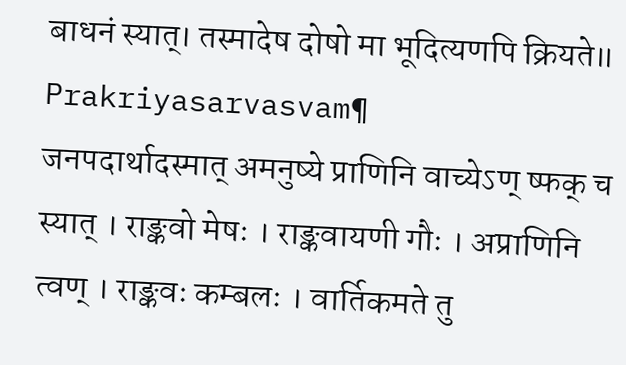बाधनं स्यात्। तस्मादेष दोषो मा भूदित्यणपि क्रियते॥
Prakriyasarvasvam¶
जनपदार्थादस्मात् अमनुष्ये प्राणिनि वाच्येऽण् ष्फक् च स्यात् । राङ्कवो मेषः । राङ्कवायणी गौः । अप्राणिनि त्वण् । राङ्कवः कम्बलः । वार्तिकमते तु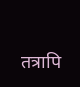तत्रापि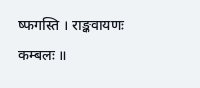ष्फगस्ति । राङ्कवायणः कम्बलः ॥